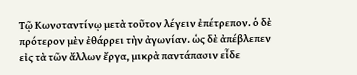Τῷ Κωνσταντίνῳ μετὰ τοῦτον λέγειν ἐπέτρεπον. ὁ δὲ πρότερον μὲν ἐθάρρει τὴν ἀγωνίαν. ὡς δὲ ἀπέβλεπεν εἰς τὰ τῶν ἄλλων ἔργα, μικρὰ παντάπασιν εἶδε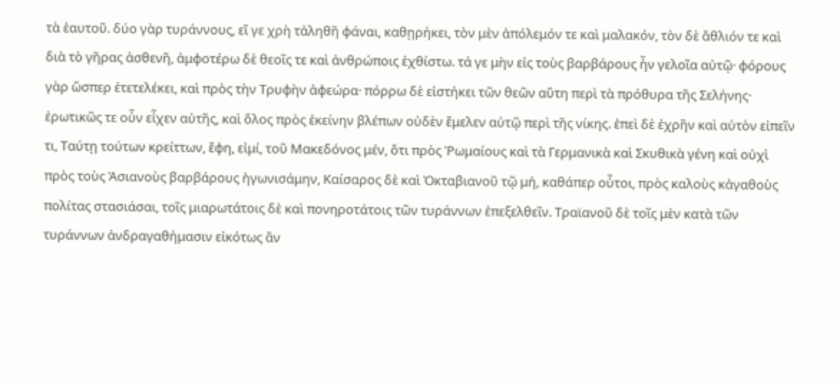τὰ ἑαυτοῦ. δύο γὰρ τυράννους, εἴ γε χρὴ τἀληθῆ φάναι, καθῃρήκει, τὸν μὲν ἀπόλεμόν τε καὶ μαλακόν, τὸν δὲ ἄθλιόν τε καὶ διὰ τὸ γῆρας ἀσθενῆ, ἀμφοτέρω δὲ θεοῖς τε καὶ ἀνθρώποις ἐχθίστω. τά γε μὴν εἰς τοὺς βαρβάρους ἦν γελοῖα αὐτῷ· φόρους γὰρ ὥσπερ ἐτετελέκει, καὶ πρὸς τὴν Τρυφὴν ἀφεώρα· πόρρω δὲ εἱστήκει τῶν θεῶν αὕτη περὶ τὰ πρόθυρα τῆς Σελήνης· ἐρωτικῶς τε οὖν εἶχεν αὐτῆς, καὶ ὅλος πρὸς ἐκείνην βλέπων οὐδὲν ἔμελεν αὐτῷ περὶ τῆς νίκης. ἐπεὶ δὲ ἐχρῆν καὶ αὐτὸν εἰπεῖν τι, Ταύτῃ τούτων κρείττων, ἔφη, εἰμί, τοῦ Μακεδόνος μέν, ὅτι πρὸς Ῥωμαίους καὶ τὰ Γερμανικὰ καὶ Σκυθικὰ γένη καὶ οὐχὶ πρὸς τοὺς Ἀσιανοὺς βαρβάρους ἠγωνισάμην, Καίσαρος δὲ καὶ Ὀκταβιανοῦ τῷ μή, καθάπερ οὗτοι, πρὸς καλοὺς κἀγαθοὺς πολίτας στασιάσαι, τοῖς μιαρωτάτοις δὲ καὶ πονηροτάτοις τῶν τυράννων ἐπεξελθεῖν. Τραϊανοῦ δὲ τοῖς μὲν κατὰ τῶν τυράννων ἀνδραγαθήμασιν εἰκότως ἂν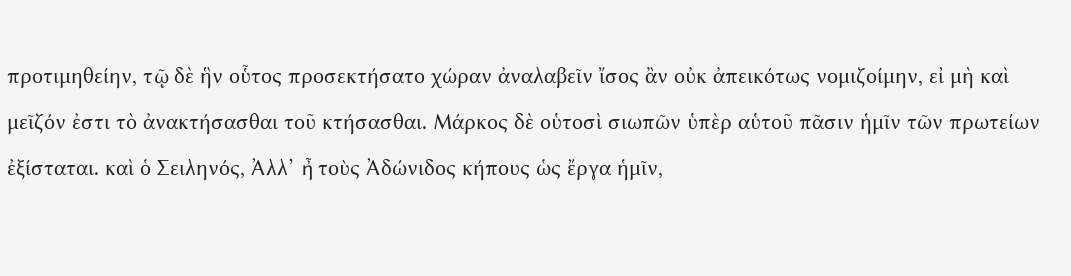προτιμηθείην, τῷ δὲ ἣν οὗτος προσεκτήσατο χώραν ἀναλαβεῖν ἴσος ἂν οὐκ ἀπεικότως νομιζοίμην, εἰ μὴ καὶ μεῖζόν ἐστι τὸ ἀνακτήσασθαι τοῦ κτήσασθαι. Μάρκος δὲ οὑτοσὶ σιωπῶν ὑπὲρ αὑτοῦ πᾶσιν ἡμῖν τῶν πρωτείων ἐξίσταται. καὶ ὁ Σειληνός, Ἀλλ’ ἦ τοὺς Ἀδώνιδος κήπους ὡς ἔργα ἡμῖν,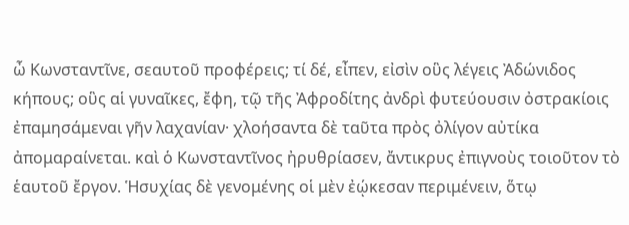ὦ Κωνσταντῖνε, σεαυτοῦ προφέρεις; τί δέ, εἶπεν, εἰσὶν οὓς λέγεις Ἀδώνιδος κήπους; οὓς αἱ γυναῖκες, ἔφη, τῷ τῆς Ἀφροδίτης ἀνδρὶ φυτεύουσιν ὀστρακίοις ἐπαμησάμεναι γῆν λαχανίαν· χλοήσαντα δὲ ταῦτα πρὸς ὀλίγον αὐτίκα ἀπομαραίνεται. καὶ ὁ Κωνσταντῖνος ἠρυθρίασεν, ἄντικρυς ἐπιγνοὺς τοιοῦτον τὸ ἑαυτοῦ ἔργον. Ἡσυχίας δὲ γενομένης οἱ μὲν ἐῴκεσαν περιμένειν, ὅτῳ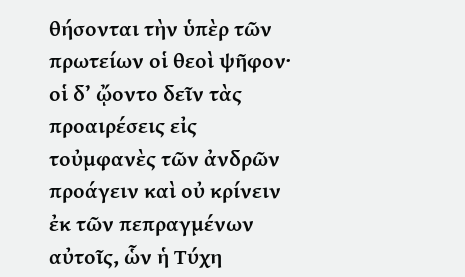θήσονται τὴν ὑπὲρ τῶν πρωτείων οἱ θεοὶ ψῆφον· οἱ δ’ ᾤοντο δεῖν τὰς προαιρέσεις εἰς τοὐμφανὲς τῶν ἀνδρῶν προάγειν καὶ οὐ κρίνειν ἐκ τῶν πεπραγμένων αὐτοῖς, ὧν ἡ Τύχη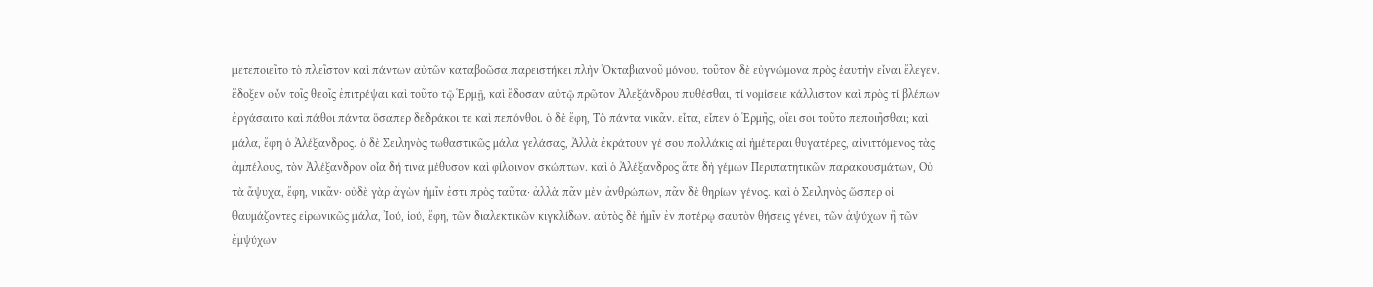μετεποιεῖτο τὸ πλεῖστον καὶ πάντων αὐτῶν καταβοῶσα παρειστήκει πλὴν Ὀκταβιανοῦ μόνου. τοῦτον δὲ εὐγνώμονα πρὸς ἑαυτὴν εἶναι ἔλεγεν. ἔδοξεν οὖν τοῖς θεοῖς ἐπιτρέψαι καὶ τοῦτο τῷ Ἑρμῇ, καὶ ἔδοσαν αὐτῷ πρῶτον Ἀλεξάνδρου πυθέσθαι, τί νομίσειε κάλλιστον καὶ πρὸς τί βλέπων ἐργάσαιτο καὶ πάθοι πάντα ὅσαπερ δεδράκοι τε καὶ πεπόνθοι. ὁ δὲ ἔφη, Τὸ πάντα νικᾶν. εἶτα, εἶπεν ὁ Ἑρμῆς, οἴει σοι τοῦτο πεποιῆσθαι; καὶ μάλα, ἔφη ὁ Ἀλέξανδρος. ὁ δὲ Σειληνὸς τωθαστικῶς μάλα γελάσας, Ἀλλὰ ἐκράτουν γέ σου πολλάκις αἱ ἡμέτεραι θυγατέρες, αἰνιττόμενος τὰς ἀμπέλους, τὸν Ἀλέξανδρον οἷα δή τινα μέθυσον καὶ φίλοινον σκώπτων. καὶ ὁ Ἀλέξανδρος ἅτε δὴ γέμων Περιπατητικῶν παρακουσμάτων, Οὐ τὰ ἄψυχα, ἔφη, νικᾶν· οὐδὲ γὰρ ἀγὼν ἡμῖν ἐστι πρὸς ταῦτα· ἀλλὰ πᾶν μὲν ἀνθρώπων, πᾶν δὲ θηρίων γένος. καὶ ὁ Σειληνὸς ὥσπερ οἱ θαυμάζοντες εἰρωνικῶς μάλα, Ἰού, ἰού, ἔφη, τῶν διαλεκτικῶν κιγκλίδων. αὐτὸς δὲ ἡμῖν ἐν ποτέρῳ σαυτὸν θήσεις γένει, τῶν ἀψύχων ἢ τῶν ἐμψύχων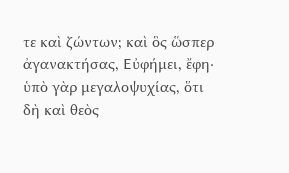τε καὶ ζώντων; καὶ ὃς ὥσπερ ἀγανακτήσας, Εὐφήμει, ἔφη· ὑπὸ γὰρ μεγαλοψυχίας, ὅτι δὴ καὶ θεὸς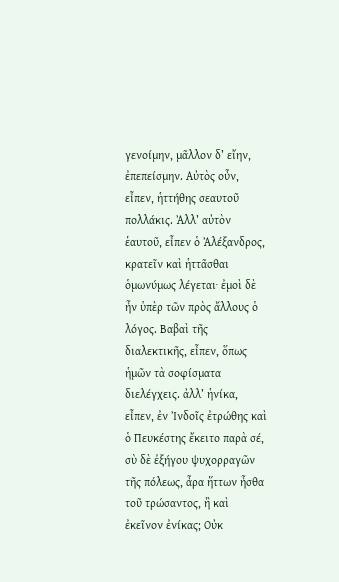γενοίμην, μᾶλλον δ’ εἴην, ἐπεπείσμην. Αὐτὸς οὖν, εἶπεν, ἡττήθης σεαυτοῦ πολλάκις. Ἀλλ’ αὐτὸν ἑαυτοῦ, εἶπεν ὁ Ἀλέξανδρος, κρατεῖν καὶ ἡττᾶσθαι ὁμωνύμως λέγεται· ἐμοὶ δὲ ἦν ὑπὲρ τῶν πρὸς ἄλλους ὁ λόγος. Βαβαὶ τῆς διαλεκτικῆς, εἶπεν, ὅπως ἡμῶν τὰ σοφίσματα διελέγχεις. ἀλλ’ ἡνίκα, εἶπεν, ἐν Ἰνδοῖς ἐτρώθης καὶ ὁ Πευκέστης ἔκειτο παρὰ σέ, σὺ δὲ ἐξήγου ψυχορραγῶν τῆς πόλεως, ἆρα ἥττων ἦσθα τοῦ τρώσαντος, ἢ καὶ ἐκεῖνον ἐνίκας; Οὐκ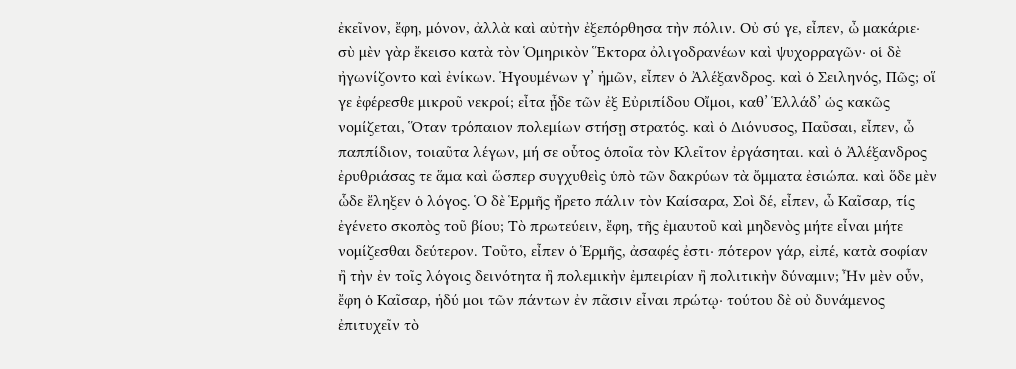ἐκεῖνον, ἔφη, μόνον, ἀλλὰ καὶ αὐτὴν ἐξεπόρθησα τὴν πόλιν. Οὐ σύ γε, εἶπεν, ὦ μακάριε· σὺ μὲν γὰρ ἔκεισο κατὰ τὸν Ὁμηρικὸν Ἕκτορα ὀλιγοδρανέων καὶ ψυχορραγῶν· οἱ δὲ ἠγωνίζοντο καὶ ἐνίκων. Ἡγουμένων γ’ ἡμῶν, εἶπεν ὁ Ἀλέξανδρος. καὶ ὁ Σειληνός, Πῶς; οἵ γε ἐφέρεσθε μικροῦ νεκροί; εἶτα ᾖδε τῶν ἐξ Εὐριπίδου Οἴμοι, καθ’ Ἑλλάδ’ ὡς κακῶς νομίζεται, Ὅταν τρόπαιον πολεμίων στήσῃ στρατός. καὶ ὁ Διόνυσος, Παῦσαι, εἶπεν, ὦ παππίδιον, τοιαῦτα λέγων, μή σε οὗτος ὁποῖα τὸν Κλεῖτον ἐργάσηται. καὶ ὁ Ἀλέξανδρος ἐρυθριάσας τε ἅμα καὶ ὥσπερ συγχυθεὶς ὑπὸ τῶν δακρύων τὰ ὄμματα ἐσιώπα. καὶ ὅδε μὲν ὧδε ἔληξεν ὁ λόγος. Ὁ δὲ Ἑρμῆς ἤρετο πάλιν τὸν Καίσαρα, Σοὶ δέ, εἶπεν, ὦ Καῖσαρ, τίς ἐγένετο σκοπὸς τοῦ βίου; Τὸ πρωτεύειν, ἔφη, τῆς ἐμαυτοῦ καὶ μηδενὸς μήτε εἶναι μήτε νομίζεσθαι δεύτερον. Τοῦτο, εἶπεν ὁ Ἑρμῆς, ἀσαφές ἐστι· πότερον γάρ, εἰπέ, κατὰ σοφίαν ἢ τὴν ἐν τοῖς λόγοις δεινότητα ἢ πολεμικὴν ἐμπειρίαν ἢ πολιτικὴν δύναμιν; Ἦν μὲν οὖν, ἔφη ὁ Καῖσαρ, ἡδύ μοι τῶν πάντων ἐν πᾶσιν εἶναι πρώτῳ· τούτου δὲ οὐ δυνάμενος ἐπιτυχεῖν τὸ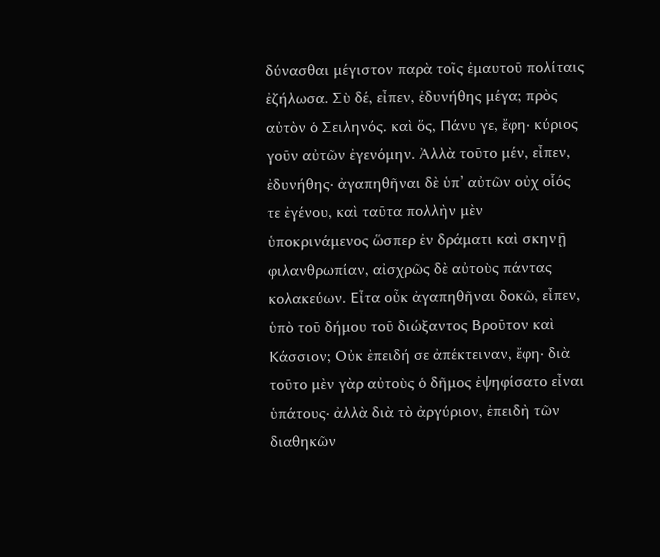δύνασθαι μέγιστον παρὰ τοῖς ἐμαυτοῦ πολίταις ἐζήλωσα. Σὺ δέ, εἶπεν, ἐδυνήθης μέγα; πρὸς αὐτὸν ὁ Σειληνός. καὶ ὅς, Πάνυ γε, ἔφη· κύριος γοῦν αὐτῶν ἐγενόμην. Ἀλλὰ τοῦτο μέν, εἶπεν, ἐδυνήθης· ἀγαπηθῆναι δὲ ὑπ’ αὐτῶν οὐχ οἷός τε ἐγένου, καὶ ταῦτα πολλὴν μὲν ὑποκρινάμενος ὥσπερ ἐν δράματι καὶ σκηνῇ φιλανθρωπίαν, αἰσχρῶς δὲ αὐτοὺς πάντας κολακεύων. Εἶτα οὖκ ἀγαπηθῆναι δοκῶ, εἶπεν, ὑπὸ τοῦ δήμου τοῦ διώξαντος Βροῦτον καὶ Κάσσιον; Οὐκ ἐπειδή σε ἀπέκτειναν, ἔφη· διὰ τοῦτο μὲν γὰρ αὐτοὺς ὁ δῆμος ἐψηφίσατο εἶναι ὑπάτους· ἀλλὰ διὰ τὸ ἀργύριον, ἐπειδὴ τῶν διαθηκῶν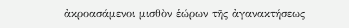ἀκροασάμενοι μισθὸν ἑώρων τῆς ἀγανακτήσεως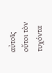αὐτοῖς οὔτοι τὸν τυχόντα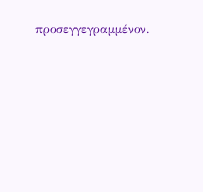προσεγγεγραμμένον.